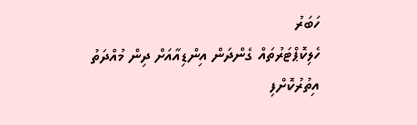ހަބަރު
ހެލިކޮޕްޓަރުތައް ގެންދަން އިންޑިއާއަށް ދިން މުއްދަތު އިތުރުކޮށްފި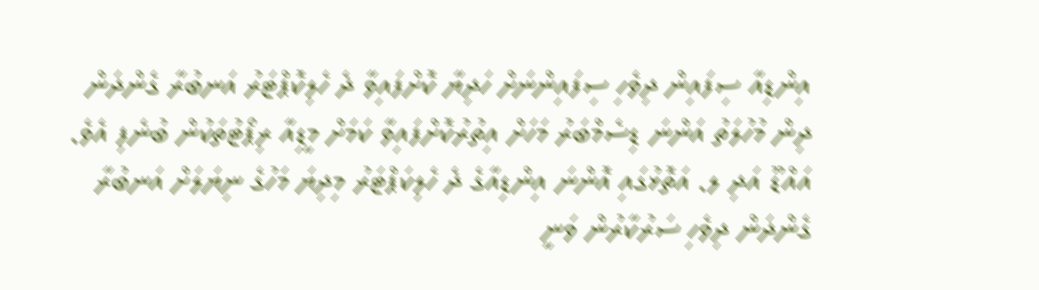އިންޑިއާ ސިފައިން ދިވެހި ސިފައިންނަށް ހަދިޔާ ކޮށްފައިވާ ދެ ހެލިކޮޕްޓަރު އަނބުރާ ގެންދަން ދިން މުހުލަތު އަންނަ ޑިސެމްބަރު މަހަށް އިތުރުކޮށްފައިވާ ކަމަށް މީޑިއާ ރިޕޯޓުތަކުން ބުނެފި އެވެ.
އައްޑޫ އަދި ލ. އަތޮޅުގައި އޮންނަ އިންޑިއާގެ ދެ ހެލިކަޕްޓަރު މިދިޔަ މަހުގެ ނިޔަލަށް އަނބުރާ ގެންދަން ދިވެހި ސަރުކާރުން ވަނީ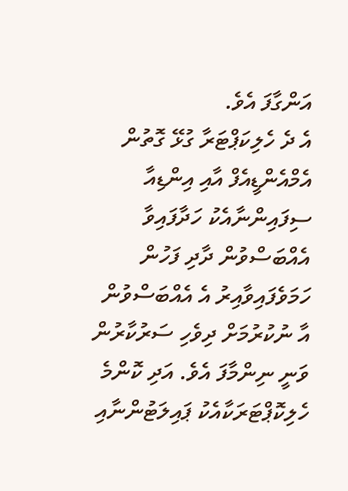އަންގާފަ އެވެ.
އެ ދެ ހެލިކަޕްޓަރާ ގުޅޭ ގޮތުން އެމްއެންޑީއެފް އާއި އިންޑިއާ ސިފައިންނާއެކު ހަދާފައިވާ އެއްބަސްވުން ދާދި ފަހުން ހަމަވެފައިވާއިރު އެ އެއްބަސްވުން އާ ނުކުރުމަށް ދިވެހި ސަރުކާރުން ވަނީ ނިންމާފަ އެވެ. އަދި ކޮންމެ ހެލިކޮޕްޓަރަކާއެކު ޕައިލަޓުންނާއި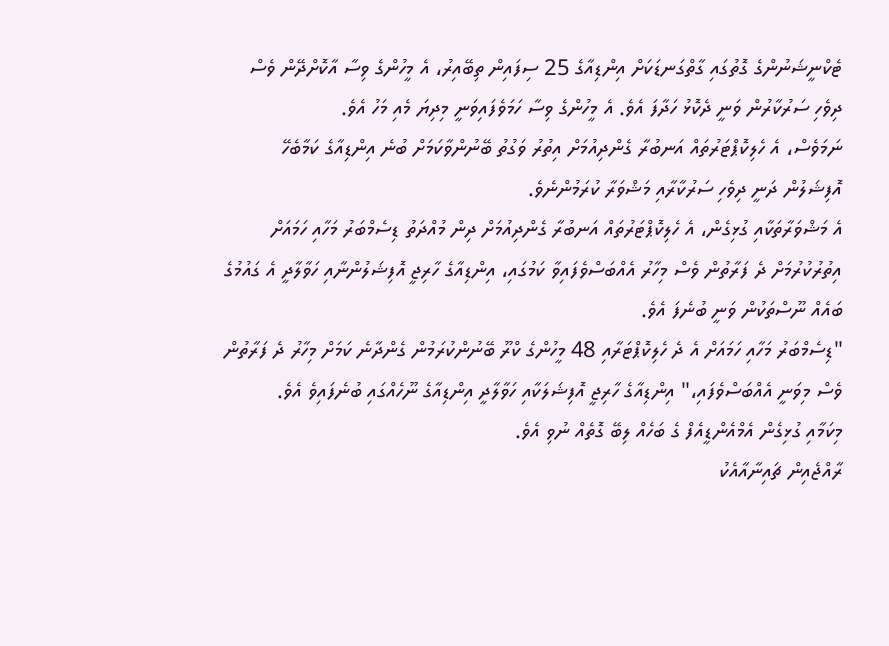ޓެކްނީޝަނުންގެ ގޮތުގައި ގާތްގަނޑަކަށް އިންޑިއާގެ 25 ސިފައިން ތިބޭއިރު، އެ މީހުންގެ ވިސާ އާކޮށްދޭން ވެސް ދިވެހި ސަރުކާރުން ވަނީ ދެކޮޅު ހަދާފަ އެވެ. އެ މީހުންގެ ވިސާ ހަމަވެފައިވަނީ މިދިޔަ މެއި މަހު އެވެ.
ނަމަވެސް، އެ ހެލިކޮޕްޓަރުތައް އަނބުރާ ގެންދިއުމަށް އިތުރު ވަގުތު ބޭނުންވާކަމަށް ބުނެ އިންޑިއާގެ ކަމާބެހޭ އޮފިޝަލުން ދަނީ ދިވެހި ސަރުކާރާއި މަޝްވަރާ ކުރަމުންނެވެ.
އެ މަޝްވަރާތަކާއި ގުޅިގެން، އެ ހެލިކޮޕްޓަރުތައް އަނބުރާ ގެންދިއުމަށް ދިން މުއްދަތު ޑިސެމްބަރު މަހާއި ހަމައަށް އިތުރުކުރުމަށް ދެ ފަރާތުން ވެސް މިހާރު އެއްބަސްވެފައިވާ ކަމުގައި، އިންޑިއާގެ ހާރިޖީ އޮފިޝަލުންނާއި ހަވާލާދީ އެ ގައުމުގެ ބައެއް ނޫސްތަކުން ވަނީ ބުނެފަ އެވެ.
"ޑިސެމްބަރު މަހާއި ހަމައަށް އެ ދެ ހެލިކޮޕްޓަރާއި 48 މީހުންގެ ކްރޫ ބޭނުންކުރަމުން ގެންދާނެ ކަމަށް މިހާރު ދެ ފަރާތުން ވެސް މިވަނީ އެއްބަސްވެފައި،" އިންޑިއާގެ ހާރިޖީ އޮފިޝަލަކާއި ހަވާލާދީ އިންޑިއާގެ ނޫހެއްގައި ބުނެފައިވެ އެވެ.
މިކަމާއި ގުޅިގެން އެމްއެންޑީއެފް ގެ ބަހެއް ލިބޭ ގޮތެއް ނުވި އެވެ.
ރާއްޖެއިން ޗައިނާއާއެކު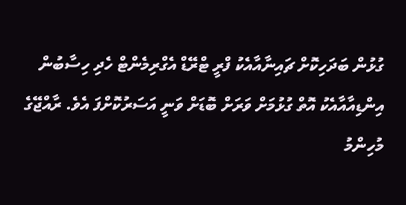ގުޅުން ބަދަހިކޮށް ޗައިނާއާއެކު ފްރީ ޓްރޭޑް އެގްރިމެންޓް ހެދި ހިސާބުން އިންޑިއާއާއެކު އޮތް ގުޅުމަށް ވަރަށް ބޮޑަށް ވަނީ އަސަރުކޮށްފަ އެވެ. ރާއްޖޭގެ މުހިންމު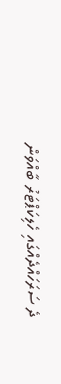ދެ ސަރަހައްދެއްގައި ހެލިކަޕްޓަރު ބާއްވަން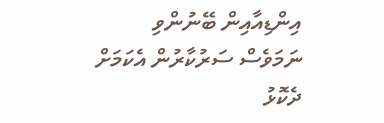އިންޑިއާއިން ބޭނުންވި ނަމަވެސް ސަރުކާރުން އެކަމަށް ދެކޮޅު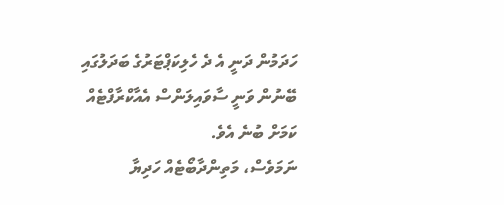ހަދަމުން ދަނީ އެ ދެ ހެލިކަޕްޓަރުގެ ބަދަލުގައި ބޭނުން ވަނީ ސާވައިލަންސް އެއާކްރާފްޓެއް ކަމަށް ބުނެ އެވެ.
ނަމަވެސް، މަތިންދާބޯޓެއް ހަދިޔާ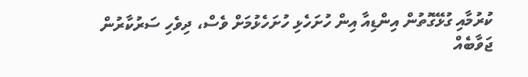ކުރުމާއި ގުޅޭގޮތުން އިންޑިއާ އިން ހުށަހެޅި ހުށަހެޅުމަށް ވެސް، ދިވެހި ސަރުކާރުން ޖަވާބެއް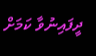ދީފައިނުވާ ކަމަށް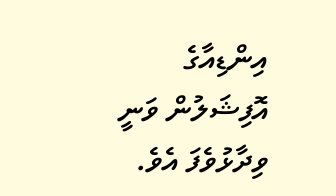އިންޑިއާގެ އޮފިޝަލުން ވަނީ ވިދާޅުވެފަ އެވެ.